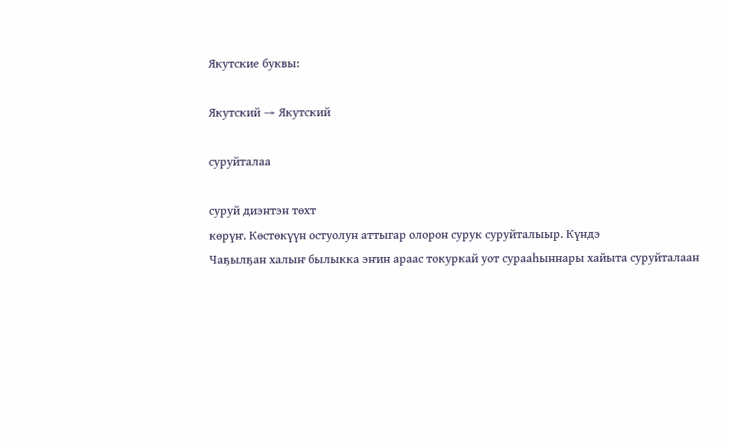Якутские буквы:

Якутский → Якутский

суруйталаа

суруй диэнтэн төхт
көрүҥ. Көстөкүүн остуолун аттыгар олорон сурук суруйталыыр. Күндэ
Чаҕылҕан халыҥ былыкка эҥин араас токуркай уот сурааһыннары хайыта суруйталаан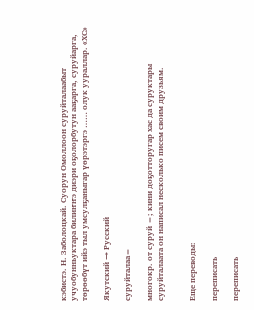кэбистэ. Н. Заболоцкай. Суорун Омоллоон суруйталаабыт учуобунньуктара билиҥҥэ диэри оҕолорбутун ааҕарга, суруйарга, төрөөбүт ийэ тыл умсулҕаныгар үөрэтэргэ …… олук уураллар. «ХС»

Якутский → Русский

суруйталаа=

многокр. от суруй =; кини доҕотторугар хас да суруктары суруйталаата он написал несколько писем своим друзьям.


Еще переводы:

переписать

переписать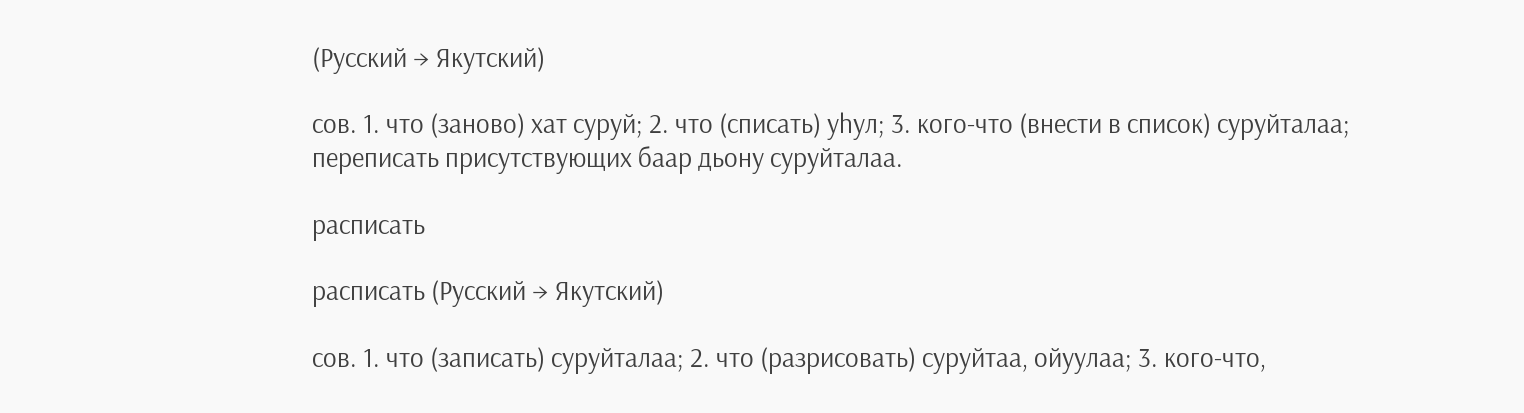(Русский → Якутский)

сов. 1. что (заново) хат суруй; 2. что (списать) уһул; 3. кого-что (внести в список) суруйталаа; переписать присутствующих баар дьону суруйталаа.

расписать

расписать (Русский → Якутский)

сов. 1. что (записать) суруйталаа; 2. что (разрисовать) суруйтаа, ойуулаа; 3. кого-что,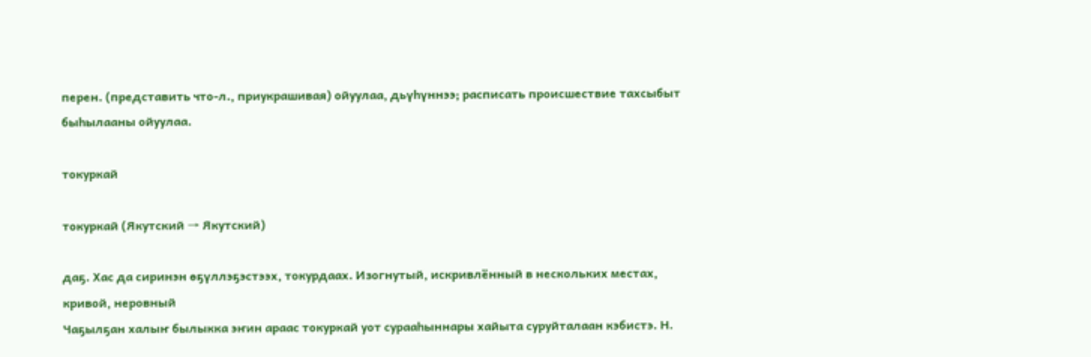перен. (представить что-л., приукрашивая) ойуулаа, дьүһүннээ; расписать происшествие тахсыбыт быһылааны ойуулаа.

токуркай

токуркай (Якутский → Якутский)

даҕ. Хас да сиринэн өҕүллэҕэстээх, токурдаах. Изогнутый, искривлённый в нескольких местах, кривой, неровный
Чаҕылҕан халыҥ былыкка эҥин араас токуркай уот сурааһыннары хайыта суруйталаан кэбистэ. Н.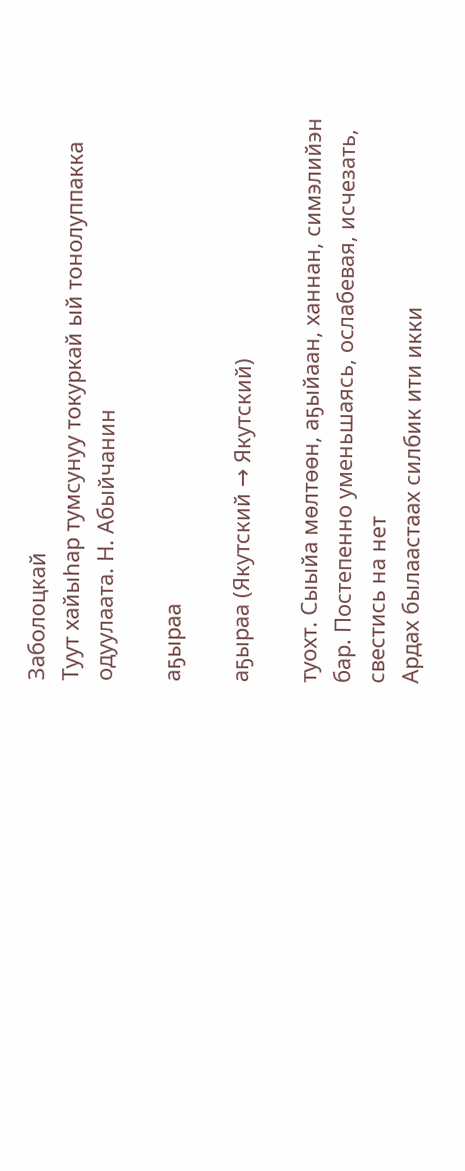Заболоцкай
Туут хайыһар тумсунуу токуркай ый тонолуппакка одуулаата. Н. Абыйчанин

аҕыраа

аҕыраа (Якутский → Якутский)

туохт. Сыыйа мөлтөөн, аҕыйаан, ханнан, симэлийэн бар. Постепенно уменьшаясь, ослабевая, исчезать, свестись на нет
Ардах былаастаах силбик ити икки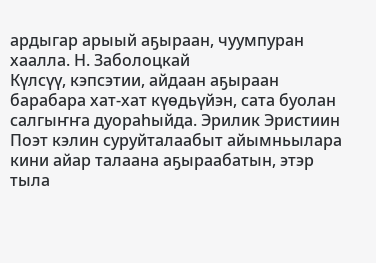ардыгар арыый аҕыраан, чуумпуран хаалла. Н. Заболоцкай
Күлсүү, кэпсэтии, айдаан аҕыраан барабара хат-хат күөдьүйэн, сата буолан салгыҥҥа дуораһыйда. Эрилик Эристиин
Поэт кэлин суруйталаабыт айымньылара кини айар талаана аҕыраабатын, этэр тыла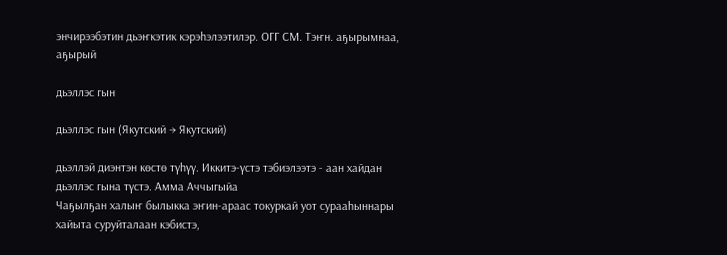энчирээбэтин дьэҥкэтик кэрэһэлээтилэр. ОГГ СМ. Тэҥн. аҕырымнаа, аҕырый

дьэллэс гын

дьэллэс гын (Якутский → Якутский)

дьэллэй диэнтэн көстө түһүү. Иккитэ-үстэ тэбиэлээтэ - аан хайдан дьэллэс гына түстэ. Амма Аччыгыйа
Чаҕылҕан халыҥ былыкка эҥин-араас токуркай уот сурааһыннары хайыта суруйталаан кэбистэ,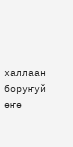халлаан боруҥуй өҥө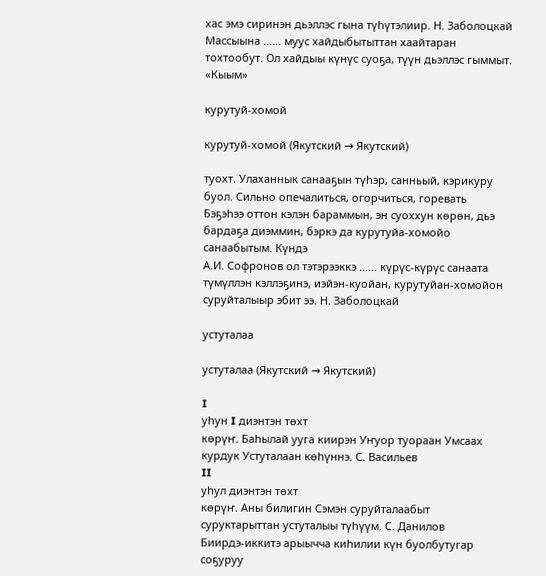хас эмэ сиринэн дьэллэс гына түһүтэлиир. Н. Заболоцкай
Массыына …… муус хайдыбытыттан хаайтаран тохтообут. Ол хайдыы күнүс суоҕа, түүн дьэллэс гыммыт. «Кыым»

курутуй-хомой

курутуй-хомой (Якутский → Якутский)

туохт. Улаханнык санааҕын түһэр, санньый, кэрикуру буол. Сильно опечалиться, огорчиться, горевать
Бэҕэһээ оттон кэлэн бараммын, эн суоххун көрөн, дьэ бардаҕа диэммин, бэркэ да курутуйа-хомойо санаабытым. Күндэ
А.И. Софронов ол тэтэрээккэ …… күрүс-күрүс санаата түмүллэн кэллэҕинэ, иэйэн-куойан, курутуйан-хомойон суруйталыыр эбит ээ. Н. Заболоцкай

устуталаа

устуталаа (Якутский → Якутский)

I
уһун I диэнтэн төхт
көрүҥ. Баһылай ууга киирэн Уҥуор туораан Умсаах курдук Устуталаан көһүннэ. С. Васильев
II
уһул диэнтэн төхт
көрүҥ. Аны билигин Сэмэн суруйталаабыт суруктарыттан устуталыы түһүүм. С. Данилов
Биирдэ-иккитэ арыычча киһилии күн буолбутугар соҕуруу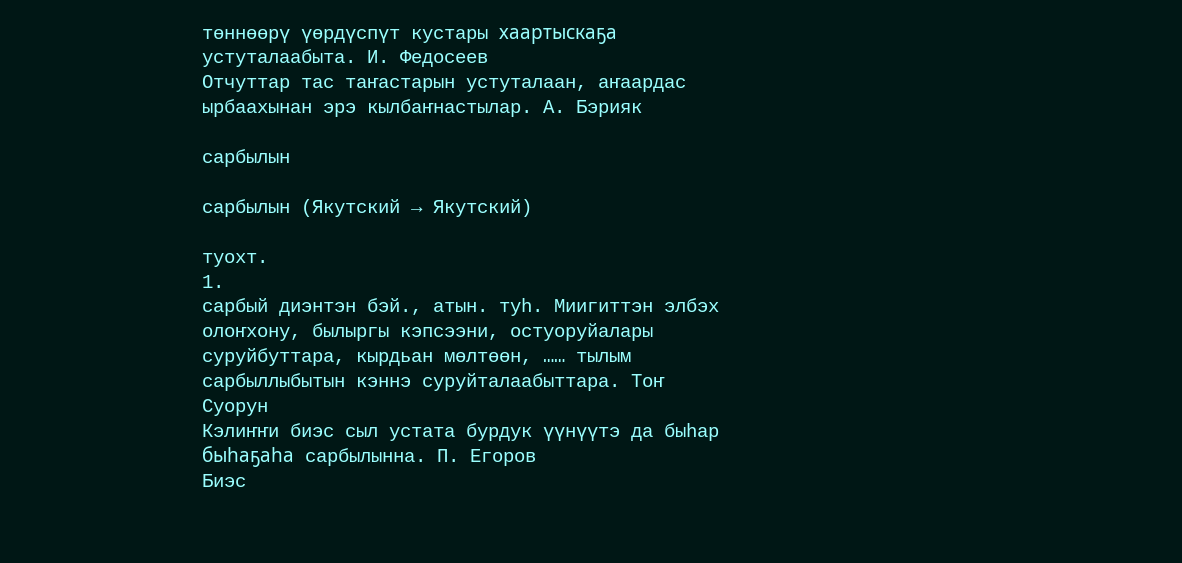төннөөрү үөрдүспүт кустары хаартыскаҕа устуталаабыта. И. Федосеев
Отчуттар тас таҥастарын устуталаан, аҥаардас ырбаахынан эрэ кылбаҥнастылар. А. Бэрияк

сарбылын

сарбылын (Якутский → Якутский)

туохт.
1.
сарбый диэнтэн бэй., атын. туһ. Миигиттэн элбэх олоҥхону, былыргы кэпсээни, остуоруйалары суруйбуттара, кырдьан мөлтөөн, …… тылым сарбыллыбытын кэннэ суруйталаабыттара. Тоҥ Суорун
Кэлиҥҥи биэс сыл устата бурдук үүнүүтэ да быһар быһаҕаһа сарбылынна. П. Егоров
Биэс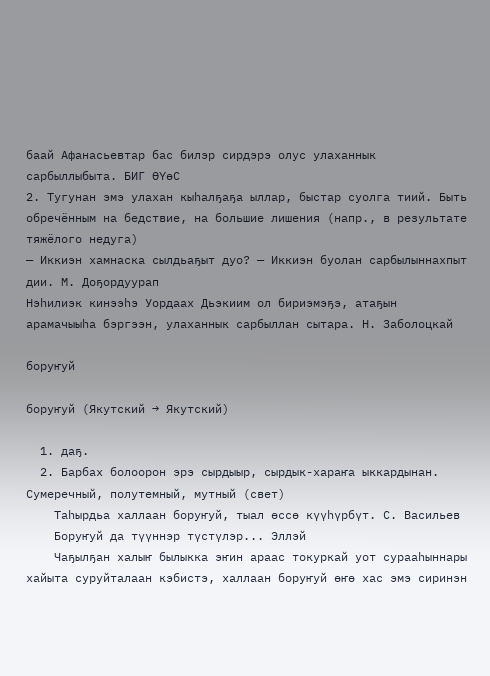баай Афанасьевтар бас билэр сирдэрэ олус улаханнык сарбыллыбыта. БИГ ӨҮөС
2. Тугунан эмэ улахан кыһалҕаҕа ыллар, быстар суолга тиий. Быть обречённым на бедствие, на большие лишения (напр., в результате тяжёлого недуга)
— Иккиэн хамнаска сылдьаҕыт дуо? — Иккиэн буолан сарбылыннахпыт дии. М. Доҕордуурап
Нэһилиэк кинээһэ Уордаах Дьэкиим ол бириэмэҕэ, атаҕын арамачыыһа бэргээн, улаханнык сарбыллан сытара. Н. Заболоцкай

боруҥуй

боруҥуй (Якутский → Якутский)

  1. даҕ.
  2. Барбах болоорон эрэ сырдыыр, сырдык-хараҥа ыккардынан. Сумеречный, полутемный, мутный (свет)
    Таһырдьа халлаан боруҥуй, тыал өссө күүһүрбүт. С. Васильев
    Боруҥуй да түүннэр түстүлэр... Эллэй
    Чаҕылҕан халыҥ былыкка эҥин араас токуркай уот сурааһыннары хайыта суруйталаан кэбистэ, халлаан боруҥуй өҥө хас эмэ сиринэн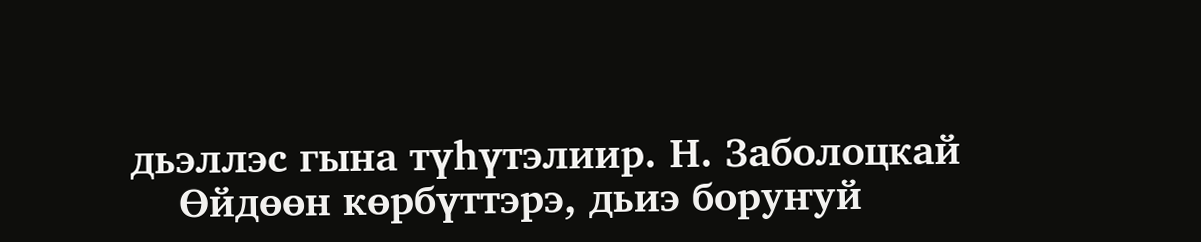дьэллэс гына түһүтэлиир. Н. Заболоцкай
    Өйдөөн көрбүттэрэ, дьиэ боруҥуй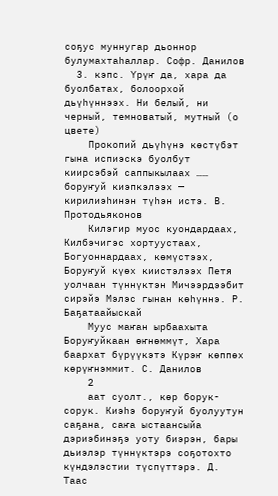соҕус муннугар дьоннор булумахтаһаллар. Софр. Данилов
  3. кэпс. Үрүҥ да, хара да буолбатах, болоорхой дьүһүннээх. Ни белый, ни черный, темноватый, мутный (о цвете)
    Прокопий дьүһүнэ көстүбэт гына испиэскэ буолбут киирсэбэй саппыкылаах …… боруҥуй киэпкэлээх — кирилиэһинэн түһэн истэ. В. Протодьяконов
    Килэгир муос куондардаах, Килбэчигэс хортуустаах, Богуоннардаах, көмүстээх, Боруҥуй күөх киистэлээх Петя уолчаан түннүктэн Мичээрдээбит сирэйэ Мэлэс гынан көһүннэ. Р. Баҕатаайыскай
    Муус маҥан ырбаахыта Боруҥуйкаан өҥнөммүт, Хара баархат бүрүүкэтэ Күрэҥ көппөх көрүҥнэммит. С. Данилов
    2
    аат суолт., көр борук-сорук. Киэһэ боруҥуй буолуутун саҕана, саҥа ыстаансыйа дэриэбинэҕэ уоту биэрэн, бары дьиэлэр түннүктэрэ соҕотохто күндэлэстии түспүттэрэ. Д. Таас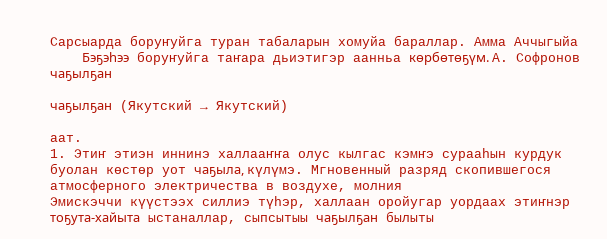Сарсыарда боруҥуйга туран табаларын хомуйа бараллар. Амма Аччыгыйа
    Бэҕэһээ боруҥуйга таҥара дьиэтигэр аанньа көрбөтөҕүм. А. Софронов
чаҕылҕан

чаҕылҕан (Якутский → Якутский)

аат.
1. Этиҥ этиэн иннинэ халлааҥҥа олус кылгас кэмҥэ сурааһын курдук буолан көстөр уот чаҕыла, күлүмэ. Мгновенный разряд скопившегося атмосферного электричества в воздухе, молния
Эмискэччи күүстээх силлиэ түһэр, халлаан оройугар уордаах этиҥнэр тоҕута-хайыта ыстаналлар, сыпсытыы чаҕылҕан былыты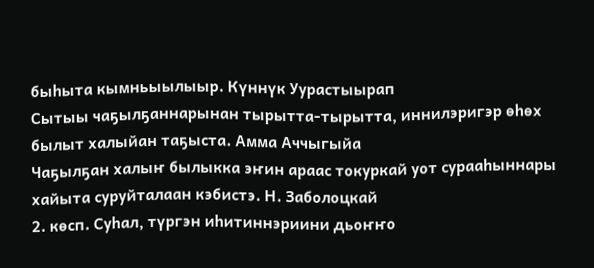быһыта кымньыылыыр. Күннүк Уурастыырап
Сытыы чаҕылҕаннарынан тырытта-тырытта, иннилэригэр өһөх былыт халыйан таҕыста. Амма Аччыгыйа
Чаҕылҕан халыҥ былыкка эҥин араас токуркай уот сурааһыннары хайыта суруйталаан кэбистэ. Н. Заболоцкай
2. көсп. Суһал, түргэн иһитиннэриини дьоҥҥо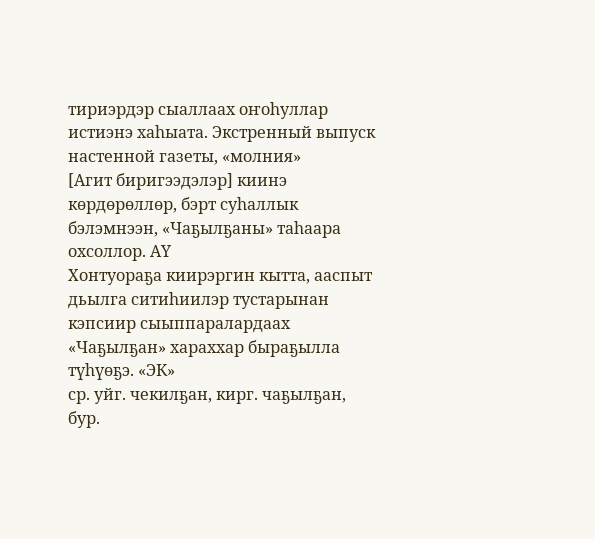тириэрдэр сыаллаах оҥоһуллар истиэнэ хаһыата. Экстренный выпуск настенной газеты, «молния»
[Агит биригээдэлэр] киинэ көрдөрөллөр, бэрт суһаллык бэлэмнээн, «Чаҕылҕаны» таһаара охсоллор. АҮ
Хонтуораҕа киирэргин кытта, ааспыт дьылга ситиһиилэр тустарынан кэпсиир сыыппаралардаах «Чаҕылҕан» хараххар быраҕылла түһүөҕэ. «ЭК»
ср. уйг. чекилҕан, кирг. чаҕылҕан, бур.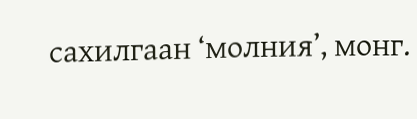сахилгаан ‘молния’, монг.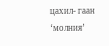цахил- гаан ‘молния’